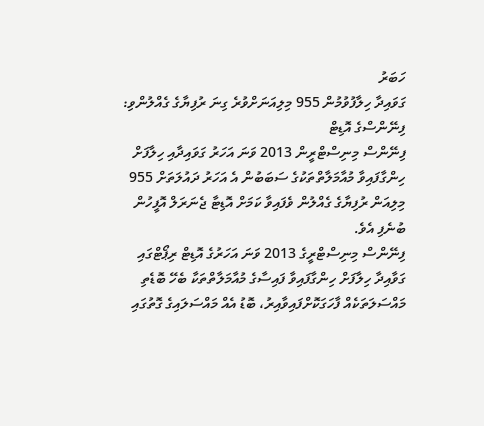ހަބަރު
ގަވައިދާ ހިލާފުވުމުން 955 މިލިއަނަށްވުރެ ގިނަ ރުފިޔާގެ ގެއްލުންވި: ފިނޭންސްގެ އޮޑިޓް
ފިނޭންސް މިނިސްޓްރީން 2013 ވަނަ އަހަރު ގަވައިދާއި ހިލާފަށް ހިންގާފައިވާ މުއާމަލާތްތަކުގެ ސަބަބުން އެ އަހަރު ދައުލަތަށް 955 މިލިއަން ރުފިޔާގެ ގެއްލުން ވެފައިވާ ކަމަށް އޮޑިޓާ ޖެނަރަލް އޮފީހުން ބުނެފި އެވެ.
ފިނޭންސް މިނިސްޓްރީގެ 2013 ވަނަ އަހަރުގެ އޮޑިޓް ރިޕޯޓްގައި ގަވާއިދާ ހިލާފަށް ހިންގާފައިވާ ފައިސާގެ މުއާމަލާތްތަކާ ބެހޭ ބޮޑެތި މައްސަލަތަކެއް ފާހަގަކޮށްފައިވާއިރު، ބޮޑު އެއް މައްސަލައިގެ ގޮތުގައި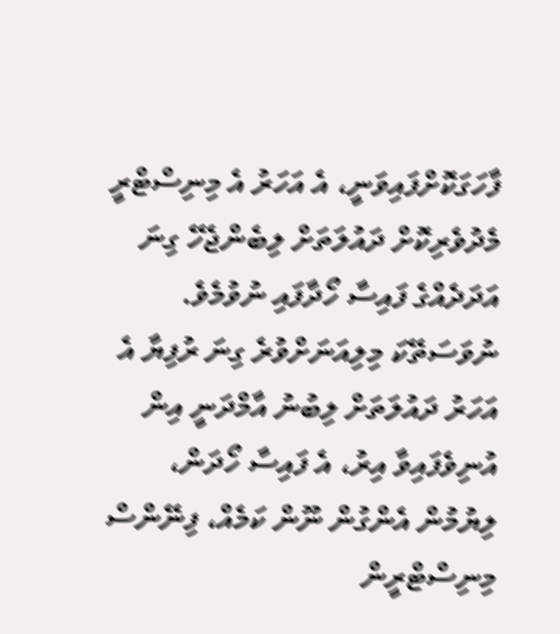ފާހަގަކޮށްފައިވަނީ، އެ އަހަރު އެ މިނިސްޓްރީ މެދުވެރިކޮށް ދައުލަތަށް ލިބެންޖެހޭ ގިނަ އަދަދެއްގެ ފައިސާ ހޯދާފައި ނުވުމެވެ. ނުވަސަތޭކަ މިލިއަނަށްވުރެ ގިނަ ރުފިޔާ އެ އަހަރު ދައުލަތަށް ލިބުނު އާމްދަނީ އިން އުނިވެފައިވާ އިރު، އެ ފައިސާ ހޯދަން، ލިޔުމުން އެންގުން ނޫން ކަމެއް، ފިނޭންސް މިނިސްޓްރީން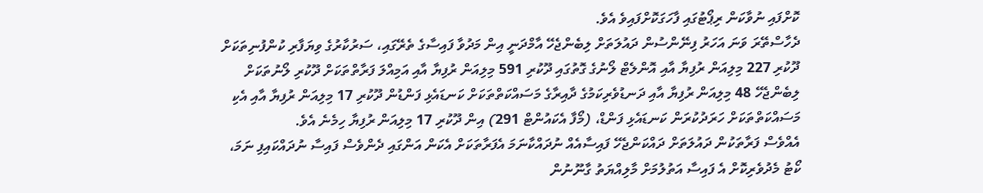ކޮށްފައި ނުވާކަން ރިޕޯޓުގައި ފާހަގަކޮށްފައިވެ އެވެ.
ދެހާސްތޭރަ ވަނަ އަހަރު ފިނޭންސުން ދައުލަތަށް ލިބެންޖެހޭ އާމްދަނީ އިން މަދުވާ ފައިސާގެ ތެރޭގައި، ސަރުކާރުގެ ވިޔަފާރި ކުންފުނިތަކަށް ދޫކުރި 227 މިލިއަން ރުފިޔާ އާއި އޮންލެޓް ލޯނުގެ ގޮތުގައި ދޫކުރި 591 މިލިއަން ރުފިޔާ އާއި އަމިއްލަ ފަރާތްތަކަށް ދޫކުރި ލޯނުތަކަށް ލިބެންޖެހޭ 48 މިލިއަން ރުފިޔާ އާއި ދަނޑުވެރިކަމުގެ ދާއިރާގެ މަސައްކަތްތަކަށް ކަނޑައެޅި ފަންޑުން ދޫކުރި 17 މިލިއަން ރުފިޔާ އާއި އެކި މަސައްކަތްތަކަށް ހަރަދުކުރަން ކަނޑައެޅި ފަންޑް، (މޯފާ އެކައުންޓް 291) އިން ދޫކުރި 17 މިލިއަން ރުފިޔާ ހިމެނެ އެވެ.
އެއްވެސް ފަރާތަކުން ދައުލަތަށް ދައްކަންޖެހޭ ފައިސާއެއް ނުދައްކާނަމަ އެފަރާތަކަށް އެކަން އަންގައި ދެންވެސް ފައިސާ ނުދައްކައިފި ނަމަ، ކޯޓު މެދުވެރިކޮށް އެ ފައިސާ އަތުލުމަށް މާލިއްޔަތު ގާނޫނުން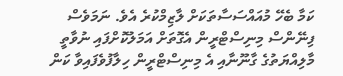ކަމާ ބެހޭ މުއައްސަސާތަކަށް ލާޒިމްކުރެ އެވެ. ނަމަވެސް ފިނޭންސް މިނިސްޓްރީން އެގޮތަށް އަމަލުކޮށްފައި ނުވާތީ މާލިއްޔަތުގެ ގާނޫނާއި އެ މިނިސްޓްރީން ހިލާފުވެފައިވާ ކަން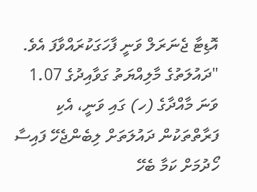އޮޑިޓާ ޖެނަރަލް ވަނީ ފާހަގަކުރައްވާފަ އެވެ.
"ދައުލަތުގެ މާލިއްޔަތު ގަވާއިދުގެ 1.07 ވަނަ މާއްދާގެ (ހ) ގައި ވަނީ، އެކި ފަރާތްތަކުން ދައުލަތަށް ލިބެންޖެހޭ ފައިސާ ހޯދުމަށް ކަމާ ބެހޭ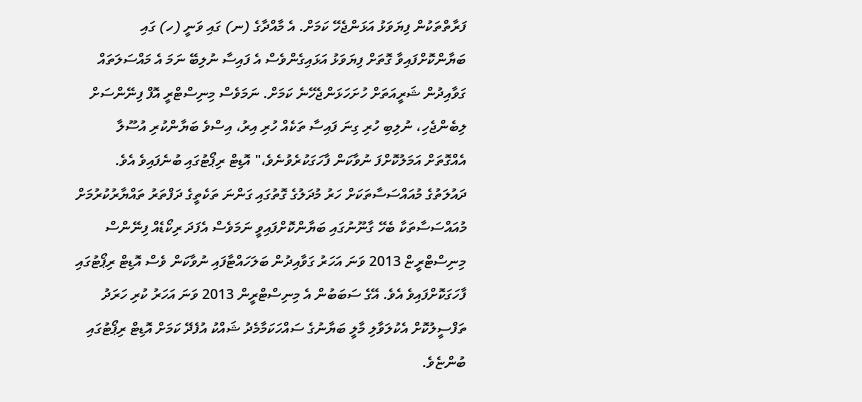ފަރާތްތަކުން ފިޔަވަޅު އަޅަންޖެހޭ ކަމަށް. އެ މާއްދާގެ (ނ) ގައި ވަނީ (ހ) ގައި ބަޔާންކޮށްފައިވާ ގޮތަށް ފިޔަވަޅު އަޅައިގެންވެސް އެ ފައިސާ ނުލިބޭ ނަމަ އެ މައްސަލަތައް ގަވާއިދުން ޝަރީއަތަށް ހުށަހަޅަންޖެހޭނެ ކަމަށް. ނަމަވެސް މިނިސްޓްރީ އޮފް ފިނޭންސަށް ލިބެންޖެހި، ނުލިބި ހުރި ގިނަ ފައިސާ ތަކެއް ހުރި އިރު، އިސްވެ ބަޔާންކުރި އުސޫލާ އެއްގޮތަށް އަމަލުކޮށްފަ ނުވާކަން ފާހަގަކުރެވުނެވެ،" އޮޑިޓް ރިޕޯޓުގައި ބުނެފައިވެ އެވެ.
ދައުލަތުގެ މުއައްސަސާތަކަށް ހަރު މުދަލުގެ ގޮތުގައި ގަންނަ ތަކެތީގެ ދަފްތަރު ތައްޔާރުކުރުމަށް މުއައްސަސާތަކާ ބެހޭ ގާނޫނުގައި ބަޔާންކޮށްފައިވީ ނަމަވެސް އެފަދަ ރިކޯޑެއް ފިނޭންސް މިނިސްޓްރީޏް 2013 ވަނަ އަހަރު ގަވާއިދުން ބަލަހައްޓާފައި ނުވާކަން ވެސް އޮޑިޓް ރިޕޯޓުގައި ފާހަގަކޮށްފައިވެ އެވެ. އޭގެ ސަބަބުން އެ މިނިސްޓްރީން 2013 ވަނަ އަހަރު ކުރި ހަރަދު ތަފްސީލުކޮށް އެކުލަވާލި މާލީ ބަޔާނުގެ ސައްހަކަމާމެދު ޝައްކު އުފެދޭ ކަމަށް އޮޑިޓް ރިޕޯޓުގައި ބުންޏެވެ.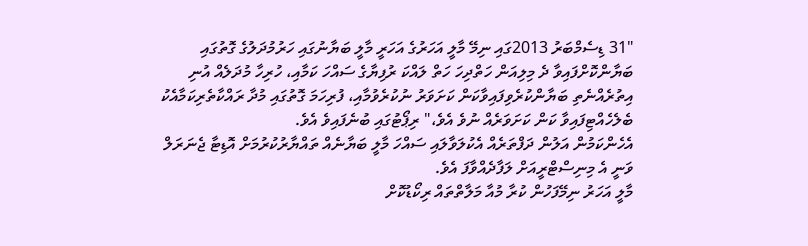"31 ޑިސެމްބަރު 2013ގައި ނިމޭ މާލީ އަހަރުގެ އަހަރީ މާލީ ބަޔާނުގައި ހަރުމުދަލުގެ ގޮތުގައި ބަޔާންކޮށްފައިވާ ދެ މިލިއަން ހަތްދިހަ ހަތް ލައްކަ ރުފިޔާގެ ސައްހަ ކަމާއި، ހުރިހާ މުދަލެއް އުނި އިތުރެއްނެތި ބަޔާންކުރެވިފައިވާކަން ކަށަވަރު ނުކުރެވުމާއި، ފުރިހަމަ ގޮތުގައި މުދާ ރައްކާތެރިކަމާއެކު ބެލެހެއްޓިފައިވާ ކަން ކަށަވަރެއް ނުވެ އެވެ،" ރިޕޯޓުގައި ބުނެފައިވެ އެވެ.
އެހެންކަމުން އަލުން ދަފްތަރެއް އެކުލަވާލައި ސައްހަ މާލީ ބަޔާނެއް ތައްޔާރުކުރުމަށް އޮޑިޓާ ޖެނަރަލް ވަނީ އެ މިނިސްޓްރީއަށް ލަފާދެއްވާފަ އެވެ.
މާލީ އަހަރު ނިމޭފަހުން ކުރާ މުއާ މަލާތްތައް ރިކޯޑުކޮށް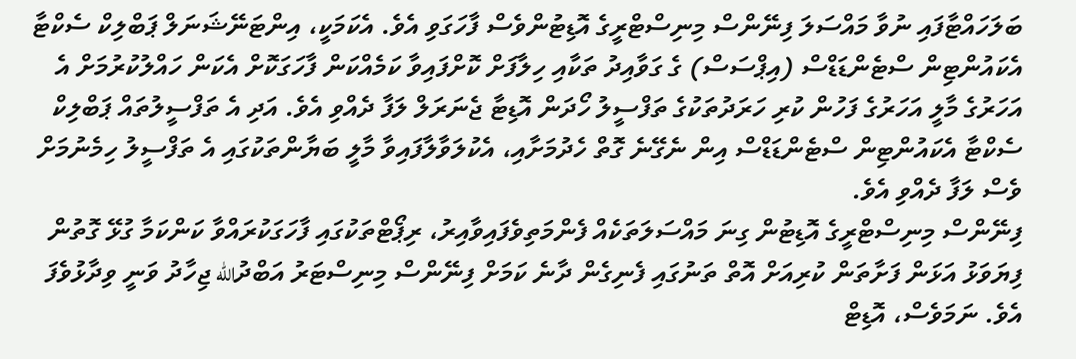ބަލަހައްޓާފައި ނުވާ މައްސަލަ ފިނޭންސް މިނިސްޓްރީގެ އޮޑިޓުންވެސް ފާހަގަވި އެވެ. އެކަމަކީ، އިންޓަނޭޝަނަލް ޕަބްލިކް ސެކްޓާ އެކައުންޓިން ސްޓެންޑަޑްސް (އިޕްސަސް) ގެ ގަވާއިދު ތަކާއި ހިލާފަށް ކޮށްފައިވާ ކަމެއްކަން ފާހަގަކޮށް އެކަން ހައްލުކުރުމަށް އެ އަހަރުގެ މާލީ އަހަރުގެ ފަހުން ކުރި ހަރަދުތަކުގެ ތަފްސީލު ހޯދަން އޮޑިޓާ ޖެނަރަލް ލަފާ ދެއްވި އެވެ. އަދި އެ ތަފްސީލުތައް ޕަބްލިކް ސެކްޓާ އެކައުންޓިން ސްޓެންޑަޑްސް އިން ނެގޭނެ ގޮތް ހެދުމަށާއި، އެކުލަވާލާފައިވާ މާލީ ބަޔާންތަކުގައި އެ ތަފްސީލު ހިމެނުމަށް ވެސް ލަފާ ދެއްވި އެވެ.
ފިނޭންސް މިނިސްޓްރީގެ އޮޑިޓުން ގިނަ މައްސަލަތަކެއް ފެންމަތިވެފައިވާއިރު، ރިޕޯޓްތަކުގައި ފާހަގަކުރައްވާ ކަންކަމާ ގުޅޭ ގޮތުން ފިޔަވަޅު އަޅަން ފަށާތަން ކުރިއަށް އޮތް ތަނުގައި ފެނިގެން ދާނެ ކަމަށް ފިނޭންސް މިނިސްޓަރު އަބްދުالله ޖިހާދު ވަނީ ވިދާޅުވެފަ އެވެ. ނަމަވެސް، އޮޑިޓް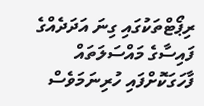ރިޕޯޓްތަކުގައި ގިނަ އަދަދެއްގެ ފައިސާގެ މައްސަލަތައް ފާހަގަކޮށްފައި ހުރިނަމަވެސް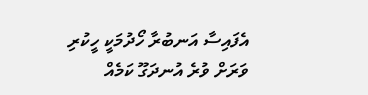އެފައިސާ އަނބުރާ ހޯދުމަކީ ހީކުރި ވަރަށް ވުރެ އުނދަގޫ ކަމެއް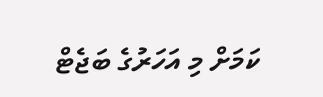ކަމަށް މި އަހަރުގެ ބަޖެޓް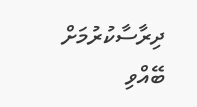ދިރާސާކުރުމަށް ބޭއްވި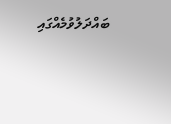ބައްދަލުވުމެއްގައި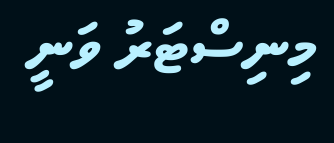މިނިސްޓަރު ވަނީ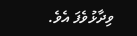ވިދާޅުވެފަ އެވެ.